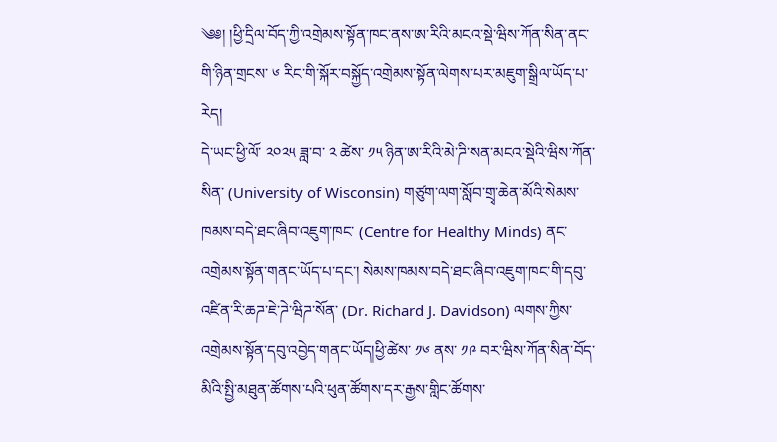༄༅། །ཕྱི་དྲིལ་བོད་ཀྱི་འགྲེམས་སྟོན་ཁང་ནས་ཨ་རིའི་མངའ་སྡེ་ཝིས་ཀོན་སིན་ནང་གི་ཉིན་གྲངས་ ༦ རིང་གི་སྐོར་བསྐྱོད་འགྲེམས་སྟོན་ལེགས་པར་མཇུག་སྒྲིལ་ཡོད་པ་རེད།
དེ་ཡང་ཕྱི་ལོ་ ༢༠༢༥ ཟླ་བ་ ༢ ཚེས་ ༡༥ ཉིན་ཨ་རིའི་མེ་ཌི་སན་མངའ་སྡེའི་ཝིས་ཀོན་སིན་ (University of Wisconsin) གཙུག་ལག་སློབ་གྲྭ་ཆེན་མོའི་སེམས་ཁམས་བདེ་ཐང་ཞིབ་འཇུག་ཁང་ (Centre for Healthy Minds) ནང་འགྲེམས་སྟོན་གནང་ཡོད་པ་དང་། སེམས་ཁམས་བདེ་ཐང་ཞིབ་འཇུག་ཁང་གི་དབུ་འཛིན་རི་ཆཌ་ཇེ་ཌེ་ཝིཌ་སོན་ (Dr. Richard J. Davidson) ལགས་ཀྱིས་འགྲེམས་སྟོན་དབུ་འབྱེད་གནང་ཡོད།ཕྱི་ཚེས་ ༡༦ ནས་ ༡༩ བར་ཝིས་ཀོན་སིན་བོད་མིའི་སྤྱི་མཐུན་ཚོགས་པའི་ཕུན་ཚོགས་དར་རྒྱས་གླིང་ཚོགས་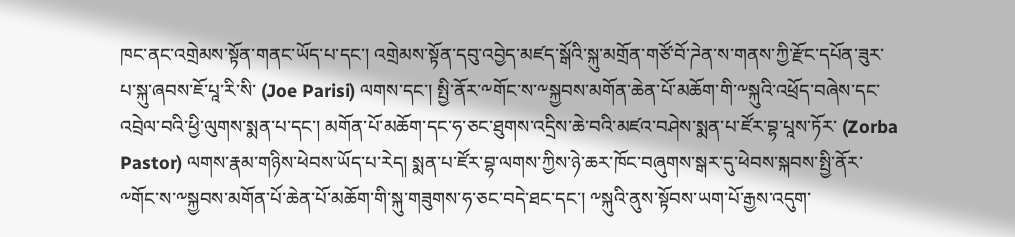ཁང་ནང་འགྲེམས་སྟོན་གནང་ཡོད་པ་དང་། འགྲེམས་སྟོན་དབུ་འབྱེད་མཛད་སྒོའི་སྐུ་མགྲོན་གཙོ་བོ་ཌེན་ས་གནས་ཀྱི་རྫོང་དཔོན་ཟུར་པ་སྐུ་ཞབས་ཇོ་པཱ་རི་སི་ (Joe Parisi) ལགས་དང་། སྤྱི་ནོར་༸གོང་ས་༸སྐྱབས་མགོན་ཆེན་པོ་མཆོག་གི་༸སྐུའི་འཕྲོད་བཞེས་དང་འབྲེལ་བའི་ཕྱི་ལུགས་སྨན་པ་དང་། མགོན་པོ་མཆོག་དང་ཧ་ཅང་ཐུགས་འདྲིས་ཆེ་བའི་མཛའ་བཤེས་སྨན་པ་ཛོར་བྷ་པཱས་ཏོར་ (Zorba Pastor) ལགས་རྣམ་གཉིས་ཕེབས་ཡོད་པ་རེད། སྨན་པ་ཛོར་བྷ་ལགས་ཀྱིས་ཉེ་ཆར་ཁོང་བཞུགས་སྒར་དུ་ཕེབས་སྐབས་སྤྱི་ནོར་༸གོང་ས་༸སྐྱབས་མགོན་པོ་ཆེན་པོ་མཆོག་གི་སྐུ་གཟུགས་ཧ་ཅང་བདེ་ཐང་དང་། ༸སྐུའི་ནུས་སྟོབས་ཡག་པོ་རྒྱས་འདུག་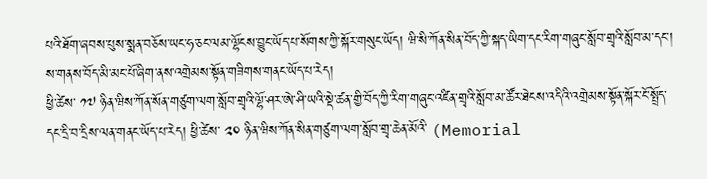པའི་ཐོག་ཞབས་པུས་སྨན་བཅོས་ཡང་ཧ་ཅང་ལམ་ལྷོངས་བྱུང་ཡོད་པ་སོགས་ཀྱི་སྐོར་གསུང་ཡོད། ཝི་སི་ཀོན་སིན་བོད་ཀྱི་སྐད་ཡིག་དང་རིག་གཞུང་སློབ་གྲྭའི་སློབ་མ་དང་། ས་གནས་བོད་མི་མང་པོ་ཞིག་ནས་འགྲེམས་སྟོན་གཟིགས་གནང་ཡོད་པ་རེད།
ཕྱི་ཚེས་ ༡༧ ཉིན་ཝིས་ཀོན་སོན་གཙུག་ལག་སློབ་གྲྭའི་ལྷོ་ཤར་ཨེ་ཤི་ཡའི་སྡེ་ཚན་གྱི་བོད་ཀྱི་རིག་གཞུང་འཛིན་གྲྭའི་སློབ་མ་ཚོར་ཐེངས་འདིའི་འགྲེམས་སྟོན་སྐོར་ངོ་སྤྲོད་དང་དྲི་བ་དྲིས་ལན་གནང་ཡོད་པ་རེད། ཕྱི་ཚེས་ ༢༠ ཉིན་ཝིས་ཀོན་སིན་གཙུག་ལག་སློབ་གྲྭ་ཆེན་མོའི་ (Memorial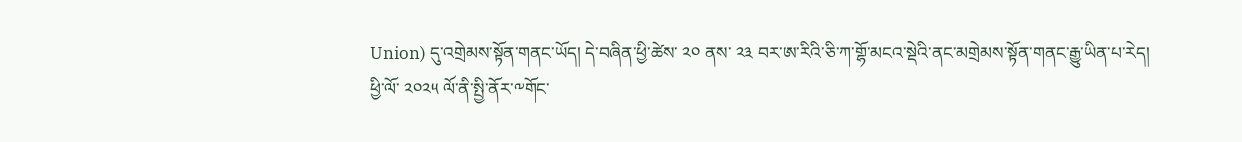Union) དུ་འགྲེམས་སྟོན་གནང་ཡོད། དེ་བཞིན་ཕྱི་ཚེས་ ༢༠ ནས་ ༢༣ བར་ཨ་རིའི་ཅི་ཀ་གྷོ་མངའ་སྡེའི་ནང་མགྲེམས་སྟོན་གནང་རྒྱུ་ཡིན་པ་རེད།
ཕྱི་ལོ་ ༢༠༢༥ ལོ་ནི་སྤྱི་ནོར་༸གོང་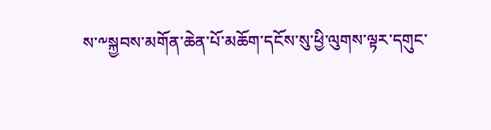ས་༸སྐྱབས་མགོན་ཆེན་པོ་མཆོག་དངོས་སུ་ཕྱི་ལུགས་ལྟར་དགུང་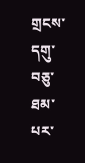གྲངས་དགུ་བཅུ་ཐམ་པར་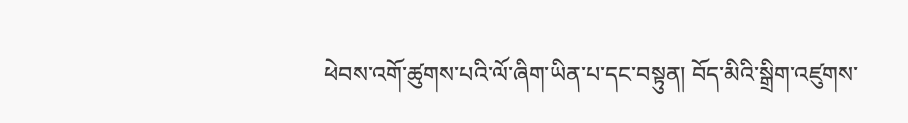ཕེབས་འགོ་ཚུགས་པའི་ལོ་ཞིག་ཡིན་པ་དང་བསྟུན། བོད་མིའི་སྒྲིག་འཛུགས་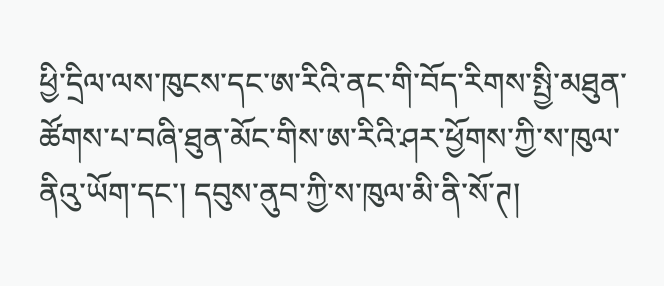ཕྱི་དྲིལ་ལས་ཁུངས་དང་ཨ་རིའི་ནང་གི་བོད་རིགས་སྤྱི་མཐུན་ཚོགས་པ་བཞི་ཐུན་མོང་གིས་ཨ་རིའི་ཤར་ཕྱོགས་ཀྱི་ས་ཁུལ་ནིའུ་ཡོག་དང་། དབུས་ནུབ་ཀྱི་ས་ཁུལ་མི་ནི་སོ་ཊ།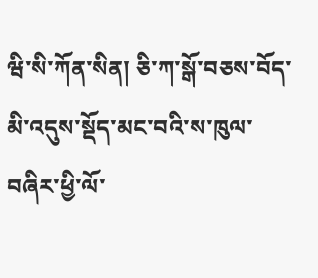ཝི་སི་ཀོན་སིན། ཅི་ཀ་སྒོ་བཅས་བོད་མི་འདུས་སྡོད་མང་བའི་ས་ཁུལ་བཞིར་ཕྱི་ལོ་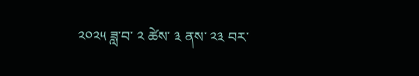༢༠༢༥ ཟླ་བ་ ༢ ཚེས་ ༣ ནས་ ༢༣ བར་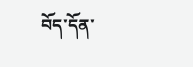བོད་དོན་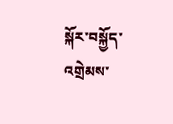སྐོར་བསྐྱོད་འགྲེམས་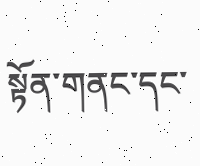སྟོན་གནང་དང་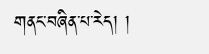གནང་བཞིན་པ་རེད། །